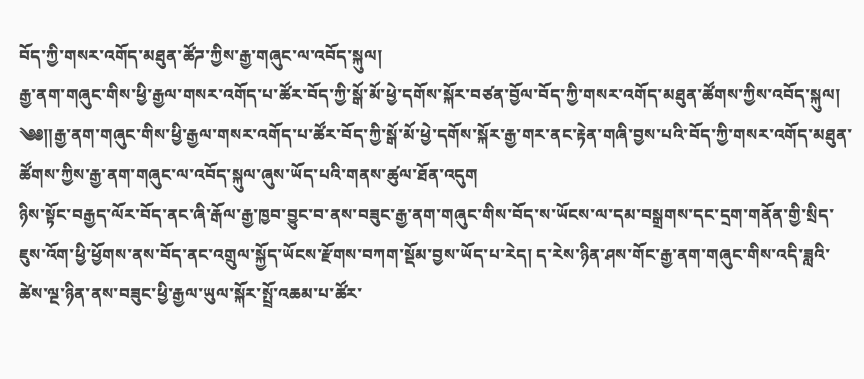བོད་ཀྱི་གསར་འགོད་མཐུན་ཚོཌ་ཀྱིས་རྒྱ་གཞུང་ལ་འབོད་སྐུལ།
རྒྱ་ནག་གཞུང་གིས་ཕྱི་རྒྱལ་གསར་འགོད་པ་ཚོར་བོད་ཀྱི་སྒོ་མོ་ཕྱེ་དགོས་སྐོར་བཙན་བྱོལ་བོད་ཀྱི་གསར་འགོད་མཐུན་ཚོགས་ཀྱིས་འབོད་སྐུལ།
༄༅༎རྒྱ་ནག་གཞུང་གིས་ཕྱི་རྒྱལ་གསར་འགོད་པ་ཚོར་བོད་ཀྱི་སྒོ་མོ་ཕྱེ་དགོས་སྐོར་རྒྱ་གར་ནང་རྟེན་གཞི་བྱས་པའི་བོད་ཀྱི་གསར་འགོད་མཐུན་ཚོགས་ཀྱིས་རྒྱ་ནག་གཞུང་ལ་འབོད་སྐུལ་ཞུས་ཡོད་པའི་གནས་ཚུལ་ཐོན་འདུག
ཉིས་སྟོང་བརྒྱད་ལོར་བོད་ནང་ཞི་རྒོལ་རྒྱ་ཁྱབ་བྱུང་བ་ནས་བཟུང་རྒྱ་ནག་གཞུང་གིས་བོད་ས་ཡོངས་ལ་དམ་བསྒྲགས་དང་དྲག་གནོན་གྱི་སྲིད་ཇུས་འོག་ཕྱི་ཕྱོགས་ནས་བོད་ནང་འགྲུལ་སྐྱོད་ཡོངས་རྫོགས་བཀག་སྡོམ་བྱས་ཡོད་པ་རེད། ད་རེས་ཉིན་ཤས་གོང་རྒྱ་ནག་གཞུང་གིས་འདི་ཟླའི་ཚེས་ལྔ་ཉིན་ནས་བཟུང་ཕྱི་རྒྱལ་ཡུལ་སྐོར་སྤྲོ་འཆམ་པ་ཚོར་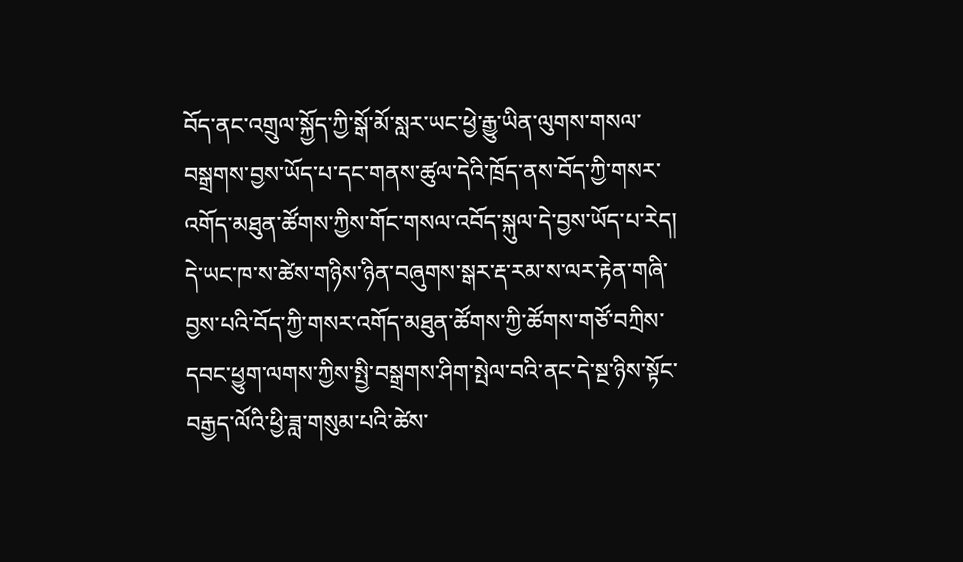བོད་ནང་འགྲུལ་སྐྱོད་ཀྱི་སྒོ་མོ་སླར་ཡང་ཕྱེ་རྒྱུ་ཡིན་ལུགས་གསལ་བསྒྲགས་བྱས་ཡོད་པ་དང་གནས་ཚུལ་དེའི་ཁྲོད་ནས་བོད་ཀྱི་གསར་འགོད་མཐུན་ཚོགས་ཀྱིས་གོང་གསལ་འབོད་སྐུལ་དེ་བྱས་ཡོད་པ་རེད། དེ་ཡང་ཁ་ས་ཚེས་གཉིས་ཉིན་བཞུགས་སྒར་རྡ་རམ་ས་ལར་རྟེན་གཞི་བྱས་པའི་བོད་ཀྱི་གསར་འགོད་མཐུན་ཚོགས་ཀྱི་ཚོགས་གཙོ་བཀྲིས་དབང་ཕྱུག་ལགས་ཀྱིས་སྤྱི་བསྒྲགས་ཤིག་སྤེལ་བའི་ནང་དེ་སྔ་ཉིས་སྟོང་བརྒྱད་ལོའི་ཕྱི་ཟླ་གསུམ་པའི་ཚེས་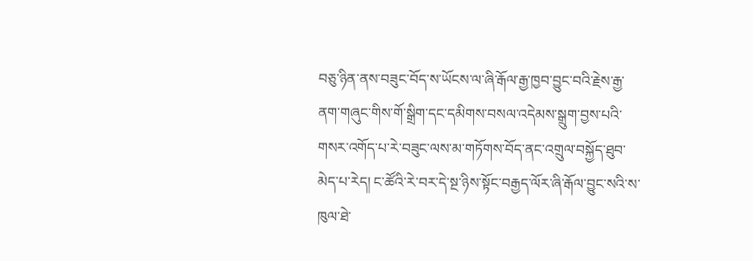བཅུ་ཉིན་ནས་བཟུང་བོད་ས་ཡོངས་ལ་ཞི་རྒོལ་རྒྱ་ཁྱབ་བྱུང་བའི་རྗེས་རྒྱ་ནག་གཞུང་གིས་གོ་སྒྲིག་དང་དམིགས་བསལ་འདེམས་སྒྲུག་བྱས་པའི་གསར་འགོད་པ་རེ་བཟུང་ལས་མ་གཏོགས་བོད་ནང་འགྲུལ་བསྐྱོད་ཐུབ་མེད་པ་རེད། ང་ཚོའི་རེ་བར་དེ་སྔ་ཉིས་སྟོང་བརྒྱད་ལོར་ཞི་རྒོལ་བྱུང་སའི་ས་ཁུལ་ཐེ་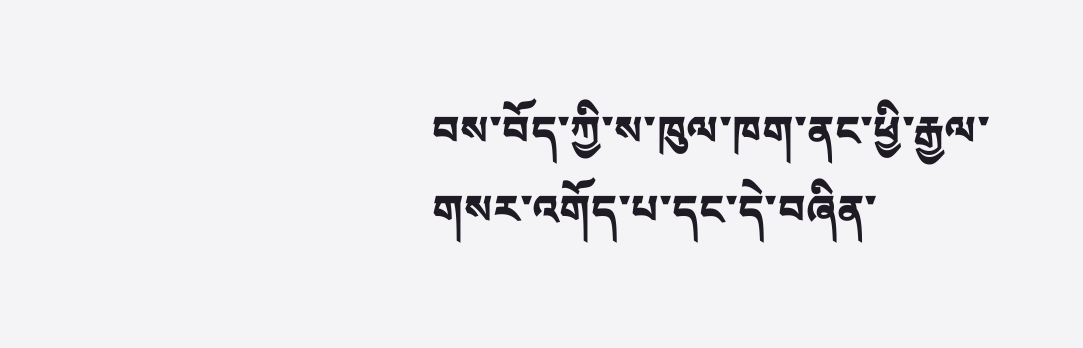བས་བོད་ཀྱི་ས་ཁུལ་ཁག་ནང་ཕྱི་རྒྱལ་གསར་འགོད་པ་དང་དེ་བཞིན་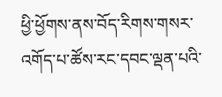ཕྱི་ཕྱོགས་ནས་བོད་རིགས་གསར་འགོད་པ་ཚོས་རང་དབང་ལྡན་པའི་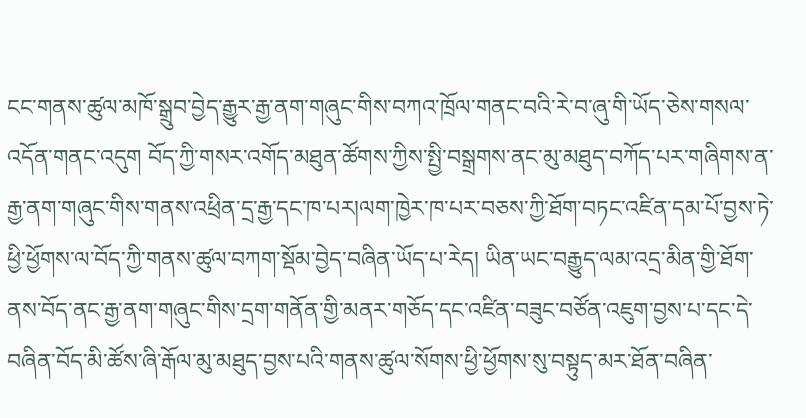ངང་གནས་ཚུལ་མཁོ་སྒྲུབ་བྱེད་རྒྱུར་རྒྱ་ནག་གཞུང་གིས་བཀའ་ཁྲོལ་གནང་བའི་རེ་བ་ཞུ་གི་ཡོད་ཅེས་གསལ་འདོན་གནང་འདུག བོད་ཀྱི་གསར་འགོད་མཐུན་ཚོགས་ཀྱིས་སྤྱི་བསྒྲགས་ནང་མུ་མཐུད་བཀོད་པར་གཞིགས་ན་རྒྱ་ནག་གཞུང་གིས་གནས་འཕྲིན་དྲ་རྒྱ་དང་ཁ་པར།ལག་ཁྱེར་ཁ་པར་བཅས་ཀྱི་ཐོག་བཏང་འཛིན་དམ་པོ་བྱས་ཏེ་ཕྱི་ཕྱོགས་ལ་བོད་ཀྱི་གནས་ཚུལ་བཀག་སྡོམ་བྱེད་བཞིན་ཡོད་པ་རེད། ཡིན་ཡང་བརྒྱུད་ལམ་འདྲ་མིན་གྱི་ཐོག་ནས་བོད་ནང་རྒྱ་ནག་གཞུང་གིས་དྲག་གནོན་གྱི་མནར་གཅོད་དང་འཛིན་བཟུང་བཙོན་འཇུག་བྱས་པ་དང་དེ་བཞིན་བོད་མི་ཚོས་ཞི་རྒོལ་མུ་མཐུད་བྱས་པའི་གནས་ཚུལ་སོགས་ཕྱི་ཕྱོགས་སུ་བསྟུད་མར་ཐོན་བཞིན་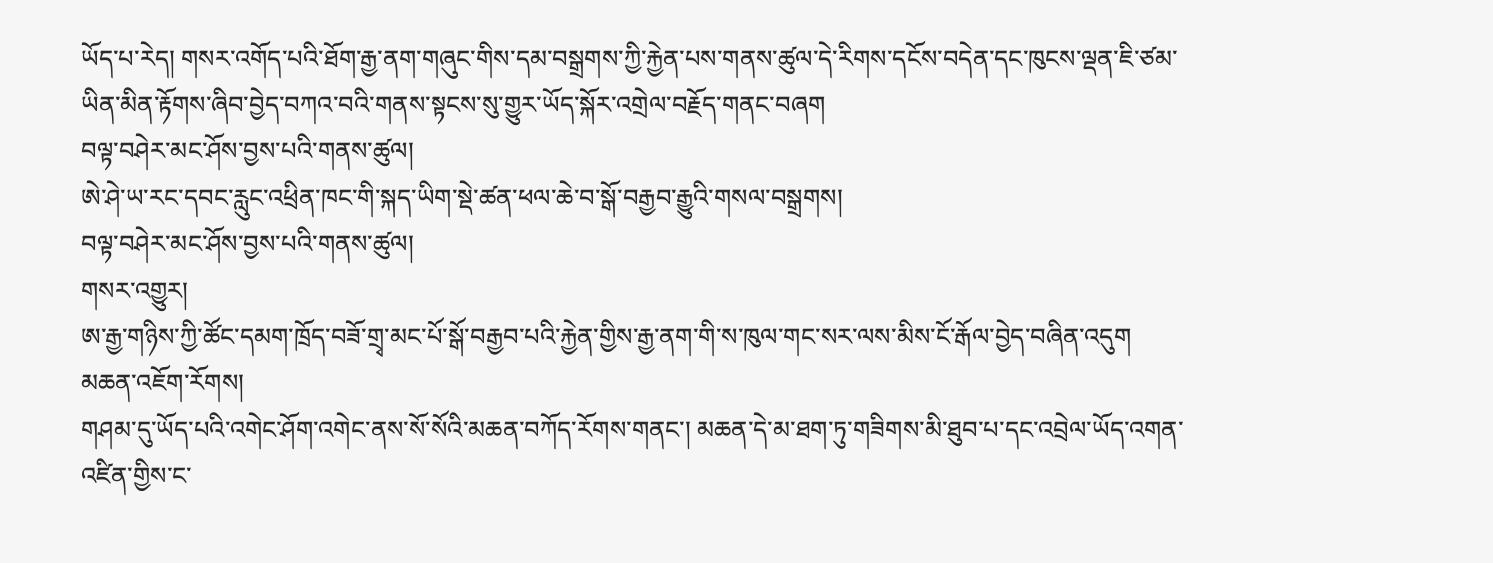ཡོད་པ་རེད། གསར་འགོད་པའི་ཐོག་རྒྱ་ནག་གཞུང་གིས་དམ་བསྒྲགས་ཀྱི་རྐྱེན་པས་གནས་ཚུལ་དེ་རིགས་དངོས་བདེན་དང་ཁུངས་ལྡན་ཇི་ཙམ་ཡིན་མིན་རྟོགས་ཞིབ་བྱེད་བཀའ་བའི་གནས་སྟངས་སུ་གྱུར་ཡོད་སྐོར་འགྲེལ་བརྗོད་གནང་བཞག
བལྟ་བཤེར་མང་ཤོས་བྱས་པའི་གནས་ཚུལ།
ཨེ་ཤེ་ཡ་རང་དབང་རླུང་འཕྲིན་ཁང་གི་སྐད་ཡིག་སྡེ་ཚན་ཕལ་ཆེ་བ་སྒོ་བརྒྱབ་རྒྱུའི་གསལ་བསྒྲགས།
བལྟ་བཤེར་མང་ཤོས་བྱས་པའི་གནས་ཚུལ།
གསར་འགྱུར།
ཨ་རྒྱ་གཉིས་ཀྱི་ཚོང་དམག་ཁྲོད་བཟོ་གྲྭ་མང་པོ་སྒོ་བརྒྱབ་པའི་རྐྱེན་གྱིས་རྒྱ་ནག་གི་ས་ཁུལ་གང་སར་ལས་མིས་ངོ་རྒོལ་བྱེད་བཞིན་འདུག
མཆན་འཇོག་རོགས།
གཤམ་དུ་ཡོད་པའི་འགེང་ཤོག་འགེང་ནས་སོ་སོའི་མཆན་བཀོད་རོགས་གནང་། མཆན་དེ་མ་ཐག་ཏུ་གཟིགས་མི་ཐུབ་པ་དང་འབྲེལ་ཡོད་འགན་འཛིན་གྱིས་ང་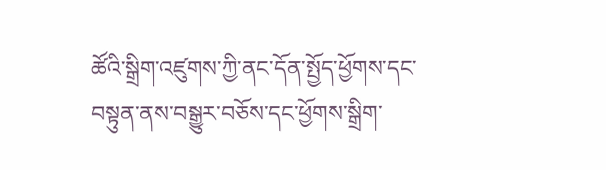ཚོའི་སྒྲིག་འཛུགས་ཀྱི་ནང་དོན་སྤྱོད་ཕྱོགས་དང་བསྟུན་ནས་བསྒྱུར་བཅོས་དང་ཕྱོགས་སྒྲིག་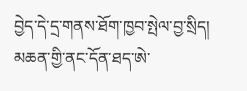བྱེད་དེ་དྲ་གནས་ཐོག་ཁྱབ་སྤེལ་བྱ་སྲིད། མཆན་གྱི་ནང་དོན་ཐད་ཨེ་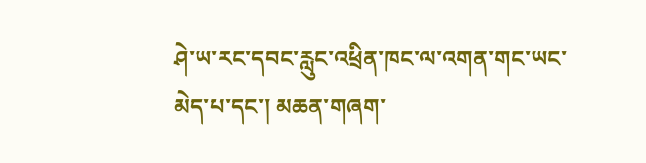ཤེ་ཡ་རང་དབང་རླུང་འཕྲིན་ཁང་ལ་འགན་གང་ཡང་མེད་པ་དང་། མཆན་གཞག་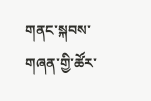གནང་སྐབས་གཞན་གྱི་ཚོར་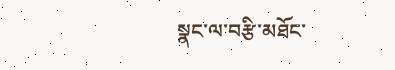སྣང་ལ་བརྩི་མཐོང་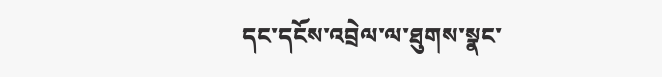དང་དངོས་འབྲེལ་ལ་ཐུགས་སྣང་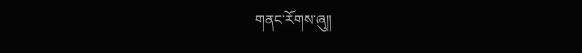གནང་རོགས་ཞུ༎